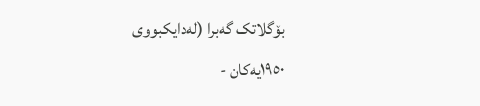بۆگلاتک گەبرا (لەدایکبووی ١٩٥٠یەکان -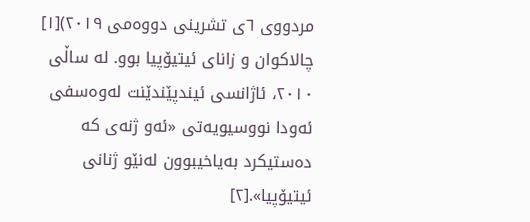مردووی ٦ی تشرینی دووەمی ٢٠١٩)[١] چالاکوان و زانای ئیتیۆپیا بوو. لە ساڵی ٢٠١٠، ئاژانسی ئیندپێندێنت لەوەسفی ئەودا نووسیویەتی «ئەو ژنەی کە دەستیکرد بەیاخیبوون لەنێو ژنانی ئیتیۆپیا».[٢]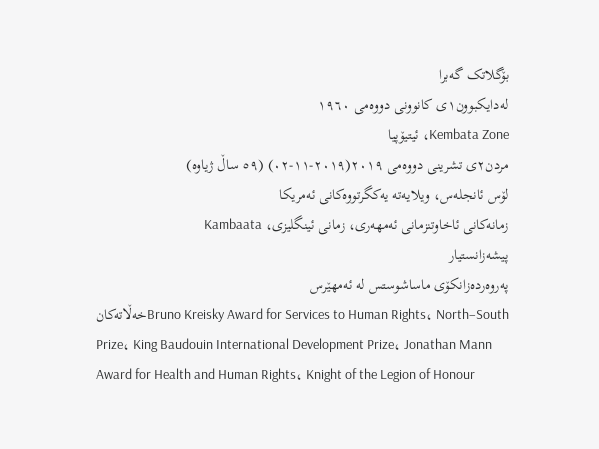بۆگلاتک گەبرا
لەدایکبوون١ی کانوونی دووەمی ١٩٦٠
Kembata Zone، ئیتیۆپیا
مردن٢ی تشرینی دووەمی ٢٠١٩(٢٠١٩-١١-٠٢) (٥٩ ساڵ ژیاوە)
لۆس ئانجلەس، ویلایەتە یەکگرتووەکانی ئەمریکا
زمانەکانی ئاخاوتنزمانی ئەمھەری، زمانی ئینگلیزی، Kambaata
پیشەزانستیار
پەروەردەزانکۆی ماساشوستس لە ئەمھێرس
خەڵاتەکانBruno Kreisky Award for Services to Human Rights، North–South Prize، King Baudouin International Development Prize، Jonathan Mann Award for Health and Human Rights، Knight of the Legion of Honour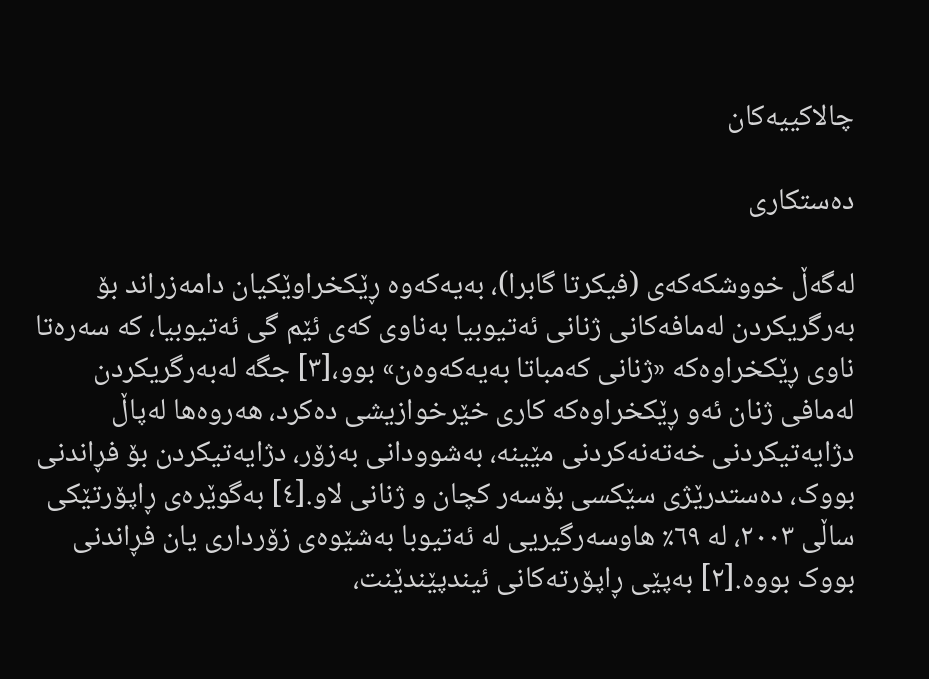چالاکییەکان

دەستکاری

لەگەڵ خووشکەکەی (فیکرتا گابرا)، بەیەکەوە ڕێکخراوێکیان دامەزراند بۆ بەرگریکردن لەمافەکانی ژنانی ئەتیوبیا بەناوی کەی ئێم گی ئەتیوبیا، کە سەرەتا ناوی ڕێکخراوەکە «ژنانی کەمباتا بەیەکەوەن» بوو،[٣] جگە لەبەرگریکردن لەمافی ژنان ئەو ڕێکخراوەکە کاری خێرخوازیشی دەکرد، ھەروەھا لەپاڵ دژایەتیکردنی خەتەنەکردنی مێینە، بەشوودانی بەزۆر، دژایەتیکردن بۆ فڕاندنی بووک، دەستدرێژی سێکسی بۆسەر کچان و ژنانی لاو.[٤] بەگوێرەی ڕاپۆرتێکی ساڵی ٢٠٠٣، لە ٦٩٪ ھاوسەرگیریی لە ئەتیوبا بەشێوەی زۆرداری یان فڕاندنی بووک بووە.[٢] بەپێی ڕاپۆرتەکانی ئیندپێندێنت،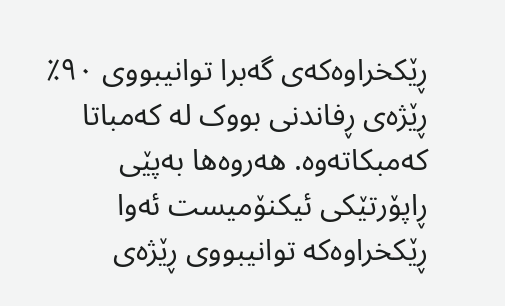ڕێکخراوەکەی گەبرا توانیبووی ٩٠٪ ڕێژەی ڕفاندنی بووک لە کەمباتا کەمبکاتەوە. ھەروەھا بەپێی ڕاپۆرتێکی ئیکنۆمیست ئەوا ڕێکخراوەکە توانیبووی ڕێژەی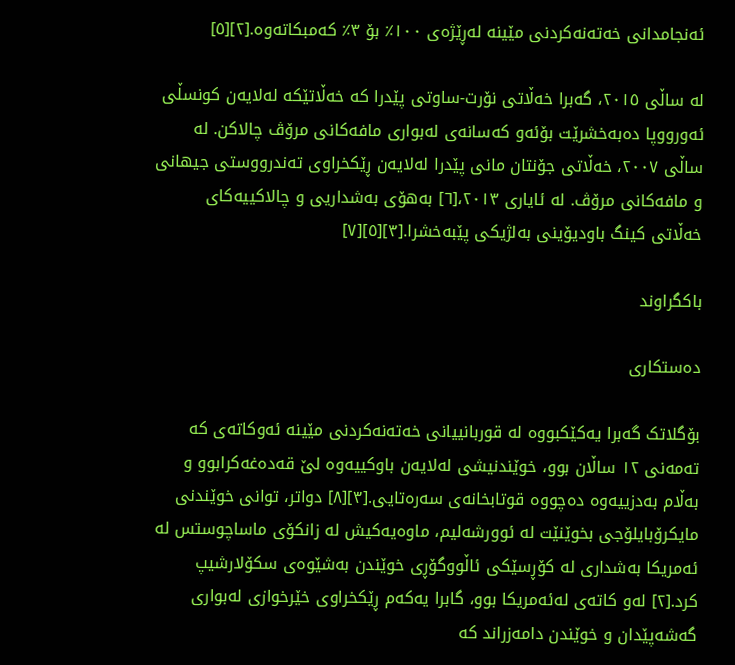ئەنجامدانی خەتەنەکردنی مێینە لەڕێژەی ١٠٠٪ بۆ ٣٪ کەمبکاتەوە.[٢][٥]

لە ساڵی ٢٠١٥، گەبرا خەڵاتی نۆرت-ساوتی پێدرا کە خەڵاتێکە لەلایەن کونسڵی ئەورووپا دەبەخشرێت بۆئەو کەسانەی لەبواری مافەکانی مرۆڤ چالاکن. لە ساڵی ٢٠٠٧، خەڵاتی جۆنتان مانی پێدرا لەلایەن ڕێکخراوی تەندرووستی جیھانی و مافەکانی مرۆڤ. لە ئایاری ٢٠١٣،[٦] بەھۆی بەشداریی و چالاکییەکای خەڵاتی کینگ باودیۆینی بەلژیکی پێبەخشرا.[٣][٥][٧]

باکگراوند

دەستکاری

بۆگلاتک گەبرا یەکێکبووە لە قوربانییانی خەتەنەکردنی مێینە ئەوکاتەی کە تەمەنی ١٢ ساڵان بوو، خوێندنیشی لەلایەن باوکییەوە لێ قەدەغەکرابوو و بەڵام بەدزییەوە دەچووە قوتابخانەی سەرەتایی.[٣][٨] دواتر، توانی خوێندنی مایکرۆبایلۆجی بخوێنێت لە ئوورشەلیم، ماوەیەکیش لە زانکۆی ماساچوستس لە ئەمریکا بەشداری لە کۆڕسێکی ئاڵووگۆڕی خوێندن بەشێوەی سکۆلارشیپ کرد.[٢] لەو کاتەی لەئەمریکا بوو، گابرا یەکەم ڕێکخراوی خێرخوازی لەبواری گەشەپێدان و خوێندن دامەزراند کە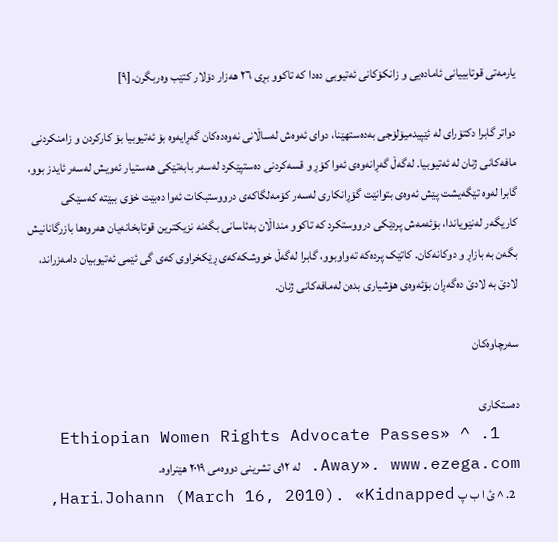یارمەتی قوتابییانی ئامادەیی و زانکۆکانی ئەتیوبی دەدا کە تاکوو بڕی ٢٦ ھەزار دۆلار کتێب وەربگرن.[٩]

دواتر گابرا دکتۆرای لە ئێپیدمیۆلۆجی بەدەستھێنا، دوای ئەوەش لەساڵانی نەوەدەکان گەڕایەوە بۆ ئەتیوبیا بۆ کارکردن و زامنکردنی مافەکانی ژنان لە ئەتیوبیا. لەگەڵ گەڕانەوەی ئەوا کۆڕ و قسەکردنی دەستپێکرد لەسەر بابەتێکی ھەستیار ئەویش لەسەر ئایدز بوو، گابرا لەوە تێگەیشت پێش ئەوەی بتوانێت گۆڕانکاری لەسەر کۆمەلگاکەی درووستبکات ئەوا دەبێت خۆی ببێتە کەسێکی کاریگەر لەنێویاندا، بۆئەمەش پردێکی درووستکرد کە تاکوو منداڵان بەئاسانی بگەنە نزیکترین قوتابخانەیان ھەروەھا بازرگانانیش بگەن بە بازاڕ و دوکانەکان. کاتێک پردەکە تەواوبوو، گابرا لەگەڵ خووشکەکەی ڕێکخراوی کەی گی ئێمی ئەتیوبیان دامەزراند، لادێ بە لادێ دەگەڕان بۆئەوەی ھۆشیاری بدەن لەمافەکانی ژنان.

سەرچاوەکان

دەستکاری
  1. ^ «Ethiopian Women Rights Advocate Passes Away». www.ezega.com. لە ١٢ی تشرینی دووەمی ٢٠١٩ ھێنراوە.
  2. ^ ئ ا ب پ Hari، Johann (March 16, 2010). «Kidnapped,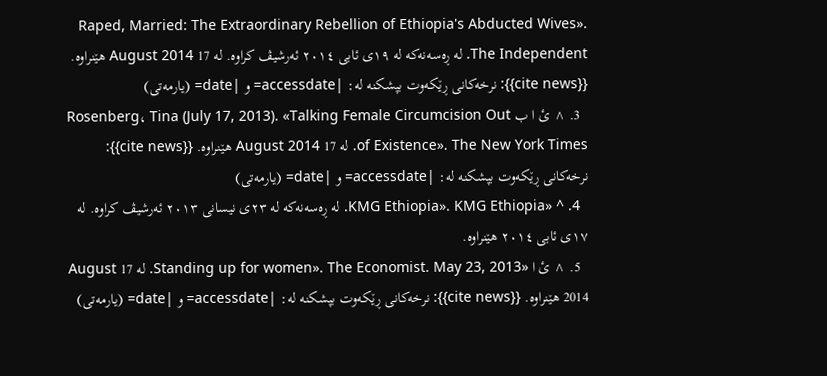Raped, Married: The Extraordinary Rebellion of Ethiopia's Abducted Wives». The Independent. لە ڕەسەنەکە لە ١٩ی ئابی ٢٠١٤ ئەرشیڤ کراوە. لە 17 August 2014 ھێنراوە. {{cite news}}: نرخەکانی ڕێکەوت بپشکنە لە: |accessdate= و |date= (یارمەتی)
  3. ^ ئ ا ب Rosenberg، Tina (July 17, 2013). «Talking Female Circumcision Out of Existence». The New York Times. لە 17 August 2014 ھێنراوە. {{cite news}}: نرخەکانی ڕێکەوت بپشکنە لە: |accessdate= و |date= (یارمەتی)
  4. ^ «KMG Ethiopia». KMG Ethiopia. لە ڕەسەنەکە لە ٢٣ی نیسانی ٢٠١٣ ئەرشیڤ کراوە. لە ١٧ی ئابی ٢٠١٤ ھێنراوە.
  5. ^ ئ ا «Standing up for women». The Economist. May 23, 2013. لە 17 August 2014 ھێنراوە. {{cite news}}: نرخەکانی ڕێکەوت بپشکنە لە: |accessdate= و |date= (یارمەتی)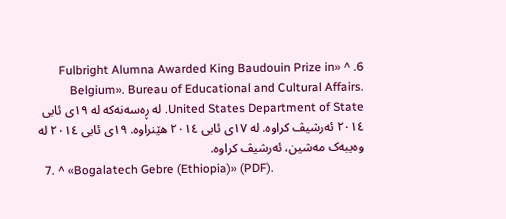6. ^ «Fulbright Alumna Awarded King Baudouin Prize in Belgium». Bureau of Educational and Cultural Affairs. United States Department of State. لە ڕەسەنەکە لە ١٩ی ئابی ٢٠١٤ ئەرشیڤ کراوە. لە ١٧ی ئابی ٢٠١٤ ھێنراوە. ١٩ی ئابی ٢٠١٤ لە وەیبەک مەشین، ئەرشیڤ کراوە.
  7. ^ «Bogalatech Gebre (Ethiopia)» (PDF).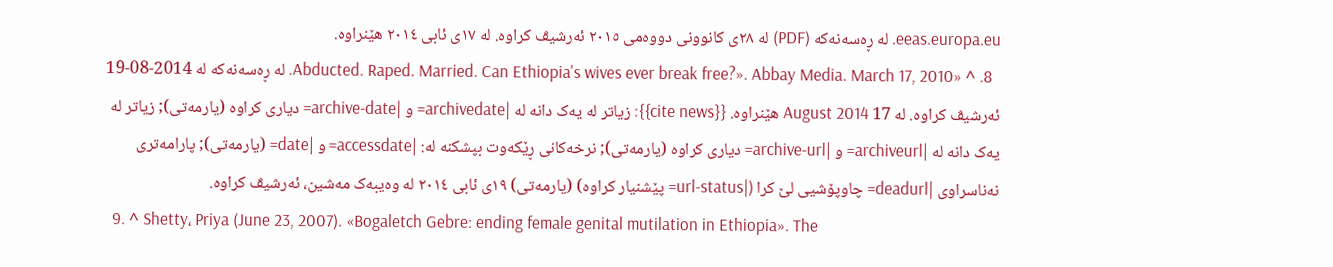eeas.europa.eu. لە ڕەسەنەکە (PDF) لە ٢٨ی کانوونی دووەمی ٢٠١٥ ئەرشیڤ کراوە. لە ١٧ی ئابی ٢٠١٤ ھێنراوە.
  8. ^ «Abducted. Raped. Married. Can Ethiopia's wives ever break free?». Abbay Media. March 17, 2010. لە ڕەسەنەکە لە 2014-08-19 ئەرشیڤ کراوە. لە 17 August 2014 ھێنراوە. {{cite news}}: زیاتر لە یەک دانە لە |archivedate= و |archive-date= دیاری کراوە (یارمەتی); زیاتر لە یەک دانە لە |archiveurl= و |archive-url= دیاری کراوە (یارمەتی); نرخەکانی ڕێکەوت بپشکنە لە: |accessdate= و |date= (یارمەتی); پارامەتری نەناسراوی |deadurl= چاوپۆشیی لێ کرا (|url-status= پێشنیار کراوە) (یارمەتی) ١٩ی ئابی ٢٠١٤ لە وەیبەک مەشین، ئەرشیڤ کراوە.
  9. ^ Shetty، Priya (June 23, 2007). «Bogaletch Gebre: ending female genital mutilation in Ethiopia». The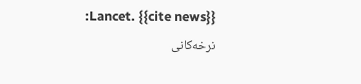Lancet. {{cite news}}: نرخەکانی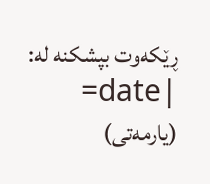ڕێکەوت بپشکنە لە: |date= (یارمەتی)